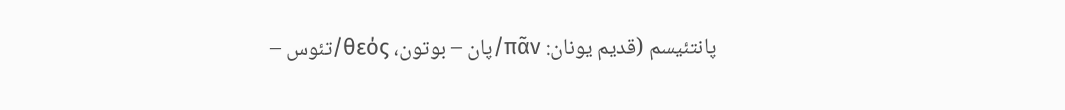پانتئیسم (قدیم یونان: πᾶν/پان – بوتون، θεός/تئوس –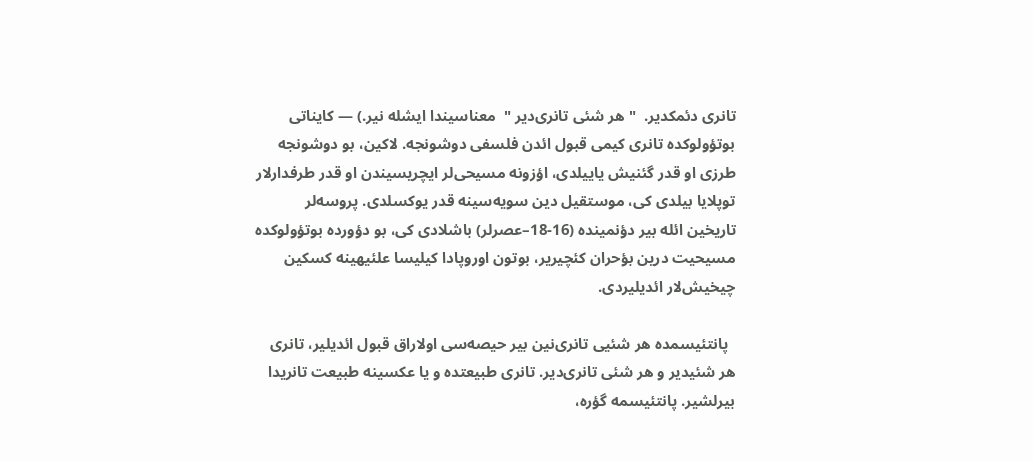تانری دئمکدیر.  " هر شئی تانری‌دیر "  معناسیندا ایشله نیر.) — کایناتی بوتؤولوکده تانری کیمی قبول ائدن فلسفی دوشونجه. لاکین، بو دوشونجه طرزی او قدر گئنیش یاییلدی، اؤزونه مسیحی‌لر ایچریسیندن او قدر طرفدارلار توپلایا بیلدی کی، موستقیل دین سویه‌سینه قدر یوکسلدی. پروسه‌لر تاریخین ائله بیر دؤنمینده (16-18–عصرلر) باشلادی کی، بو دؤورده بوتؤولوکده مسیحیت درین بؤحران کئچیریر، بوتون اوروپادا کیلیسا علئیهینه کسکین چیخیش‌لار ائدیلیردی.

  پانتئیسمده هر شئیی تانری‌نین بیر حیصه‌سی اولاراق قبول ائدیلیر، تانری هر شئیدیر و هر شئی تانری‌دیر. تانری طبیعتده و یا عکسینه طبیعت تانریدا بیرلشیر. پانتئیسمه گؤره،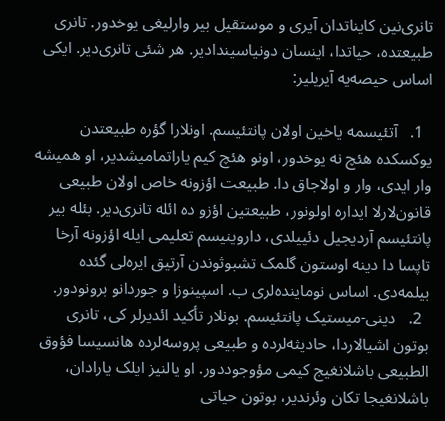تانری‌نین کایناتدان آیری و موستقیل بیر وارلیغی یوخدور. تانری طبیعتده، حیاتدا، اینسان دونیاسیندادیر. هر شئی تانری‌دیر. ایکی اساس حیصه‌یه آیریلیر:

  1.   آتئیسمه یاخین اولان پانتئیسم. اونلارا گؤره طبیعتدن یوکسکده هئچ نه یوخدور، اونو هئچ کیم یاراتمامیشدیر، او همیشه وار ایدی، وار و اولاجاق دا. طبیعت اؤزونه خاص اولان طبیعی قانون‌لارلا ایداره اولونور، طبیعتین اؤزو ده ائله تانری‌دیر. بئله بیر پانتئیسم آردیجیل دئییلدی، داروینیسم تعلیمی ایله اؤزونه آرخا تاپسا دا دینه اوستون گلمک تشبوثوندن آرتیق ایره‌لی گئده بیلمه‌دی. اساس نوماینده‌لری ب. اسپینوزا و جوردانو برونودور.
  2.   دینی-میستیک پانتئیسم. بونلار تأکید ائدیرلر کی، تانری بوتون اشیالاردا، حادیثه‌لرده و طبیعی پروسه‌لرده هانسیسا فؤوق‌ الطبیعی باشلانغیج کیمی مؤوجوددور. او یالنیز ایلک یارادان، باشلانغیجا تکان وئرندیر، بوتون حیاتی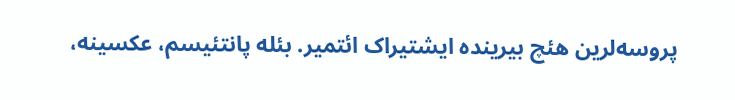پروسه‌لرین هئچ بیرینده ایشتیراک ائتمیر. بئله پانتئیسم، عکسینه،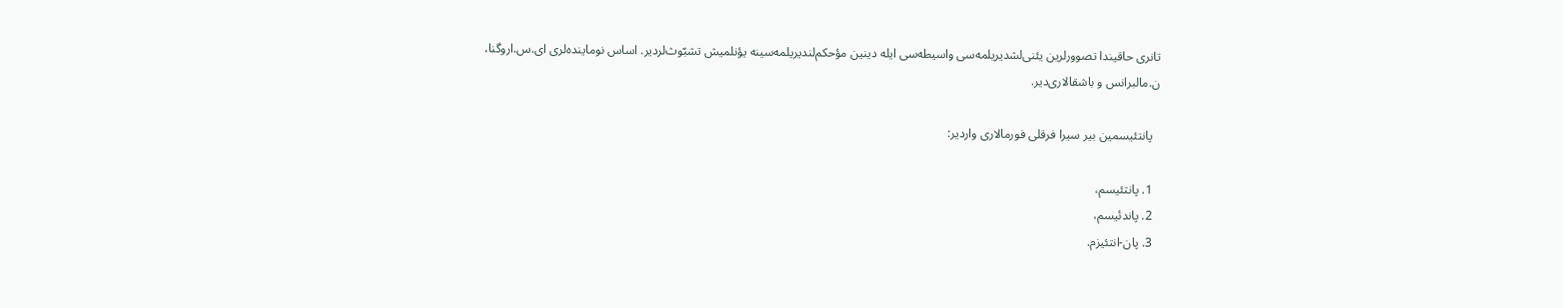تانری حاقیندا تصوورلرین یئنی‌لشدیریلمه‌سی واسیطه‌سی ایله دینین مؤحکم‌لندیریلمه‌سینه یؤنلمیش تشبّوث‌لردیر. اساس نوماینده‌لری ای.س.اروگنا، ن.مالبرانس و باشقالاری‌دیر.

  پانتئیسمین بیر سیرا فرقلی فورمالاری واردیر:

  1. پانتئیسم،
  2. پاندئیسم،
  3. پان-انتئیزم.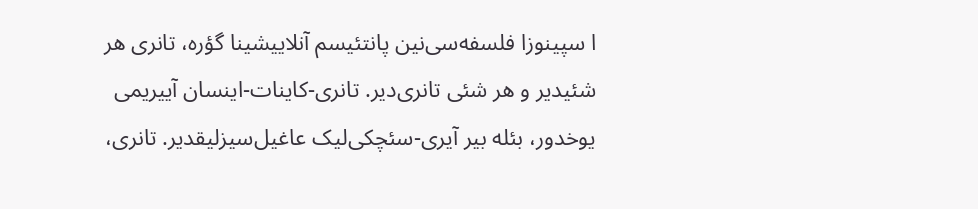ا سپینوزا فلسفه‌سی‌نین پانتئیسم آنلاییشینا گؤره، تانری هر شئیدیر و هر شئی تانری‌دیر. تانری-کاینات-اینسان آییریمی یوخدور، بئله بیر آیری-سئچکی‌لیک عاغیل‌سیزلیقدیر. تانری،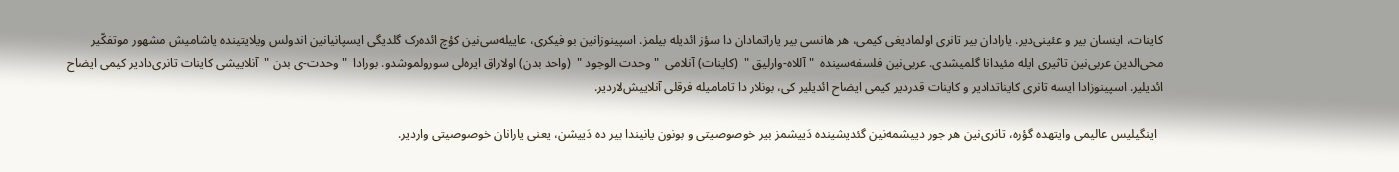کاینات، اینسان بیر و عئینی‌دیر. یارادان بیر تانری اولمادیغی کیمی، هر هانسی بیر یاراتمادان دا سؤز ائدیله بیلمز. اسپینوزانین بو فیکری، عاییله‌سی‌نین کؤچ ائده‌رک گلدیگی ایسپانیانین اندولس ویلایتینده یاشامیش مشهور موتفکّیر محی‌الدین عربی‌نین تاثیری ایله مئیدانا گلمیشدی. عربی‌نین فلسفه‌سینده  " آللاه-وارلیق "  (کاینات) آنلامی  " وحدت الوجود "  (واحد بدن) اولاراق ایره‌لی سورولموشدو. بورادا  " وحدت-ی بدن "  آنلاییشی کاینات تانری‌دادیر کیمی ایضاح ائدیلیر. اسپینوزادا ایسه تانری کایناتدادیر و کاینات قدردیر کیمی ایضاح ائدیلیر کی، بونلار دا تامامیله فرقلی آنلاییش‌لاردیر.

  اینگیلیس عالیمی وایتهده گؤره، تانری‌نین هر جور دییشمه‌نین گئدیشینده دَییشمز بیر خوصوصیتی و بونون یانیندا بیر ده دَییشن، یعنی یارانان خوصوصیتی واردیر.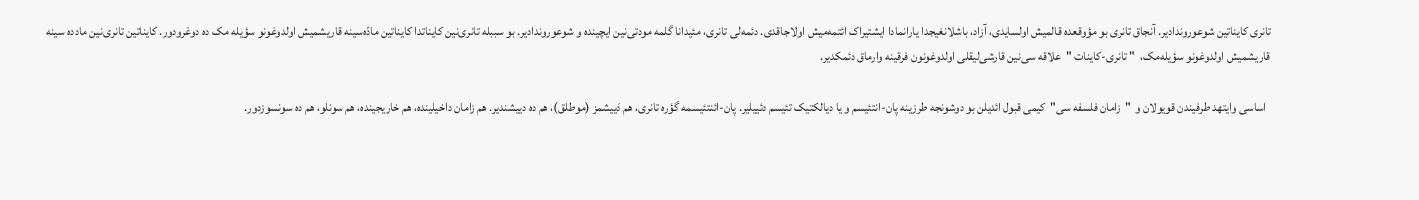تانری کایناتین شوعوروندادیر. آنجاق تانری بو مؤوقعده قالمیش اولسایدی، آزاد، باشلانغیجدا یارانمادا ایشتیراک ائتمه‌میش اولاجاقدی. دئمه‌لی تانری، مئیدانا گلمه مودتی‌نین ایچینده و شوعوروندادیر. بو سببله تانری‌نین کایناتدا کایناتین مادّه‌سینه قاریشمیش اولدوغونو سؤیله مک ده دوغرودور. کایناتین تانری‌نین مادده سینه قاریشمیش اولدوغونو سؤیله‌مک،  " تانری-کاینات "  علاقه سی‌نین قارشی‌لیقلی اولدوغونون فرقینه وارماق دئمکدیر.

  اساسی وایتهد طرفیندن قویولان و  "زامان فلسفه سی‌"  کیمی قبول ائدیلن بو دوشونجه طرزینه پان-انتئیسم و یا دیالکتیک تئیسم دئییلیر. پان-ائنتئیسمه گؤره تانری، هم دَییشمز (موطلق)، هم ده دییشندیر. هم زامان داخیلینده، هم خاریجینده، هم سونلو، هم ده سونسوزدور.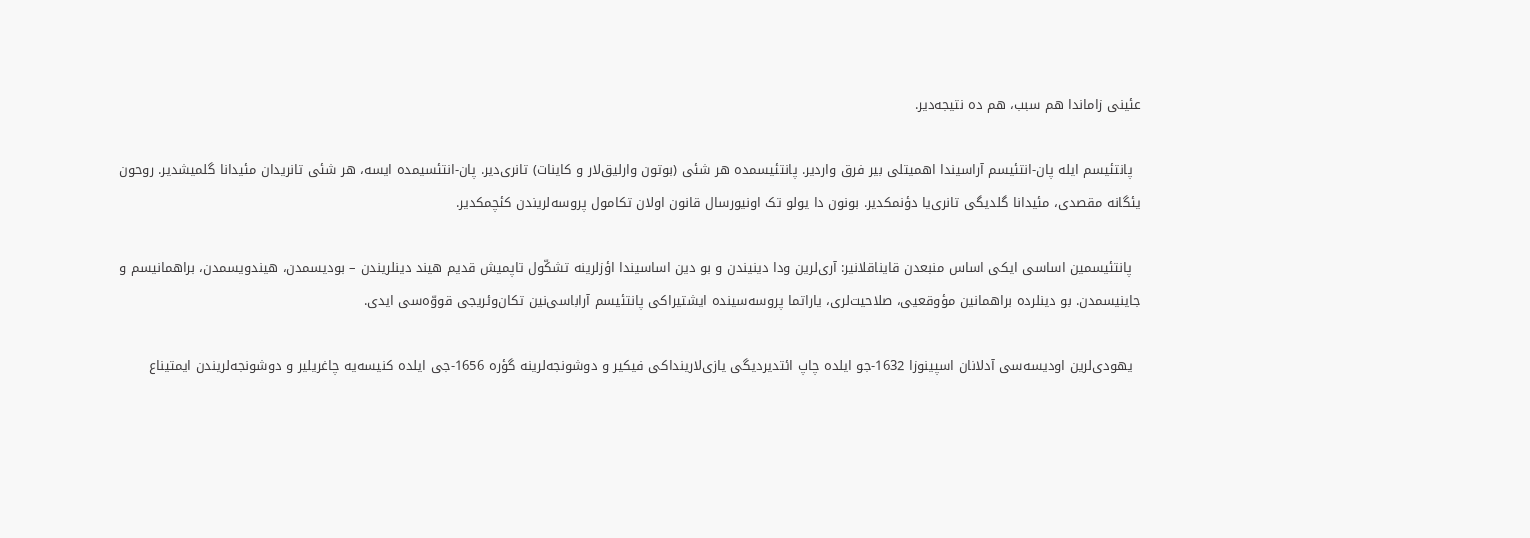عئینی زاماندا هم سبب، هم ده نتیجه‌دیر.

  پانتئیسم ایله پان-انتئیسم آراسیندا اهمیتلی بیر فرق واردیر. پانتئیسمده هر شئی (بوتون وارلیق‌لار و کاینات) تانری‌دیر. پان-انتئسیمده ایسه، هر شئی تانریدان مئیدانا گلمیشدیر. روحون یئگانه مقصدی، مئیدانا گلدیگی تانری‌یا دؤنمکدیر. بونون دا یولو تک اونیورسال قانون اولان تکامول پروسه‌لریندن کئچمکدیر.

  پانتئیسمین اساسی ایکی اساس منبعدن قایناقلانیر: آری‌لرین ودا دینیندن و بو دین اساسیندا اؤزلرینه تشکّول تاپمیش قدیم هیند دینلریندن – بودیسمدن، هیندویسمدن، براهمانیسم و جاینیسمدن. بو دینلرده براهمانین مؤوقعیی، صلاحیت‌لری، یاراتما پروسه‌سینده ایشتیراکی پانتئیسم آراباسی‌نین تکان‌وئریجی قووّه‌سی ایدی.

  یهودی‌لرین اودیسه‌سی آدلانان اسپینوزا 1632-جو ایلده چاپ ائتدیردیگی یازی‌لارینداکی فیکیر و دوشونجه‌لرینه گؤره 1656-جی ایلده کنیسه‌یه چاغریلیر و دوشونجه‌لریندن ایمتیناع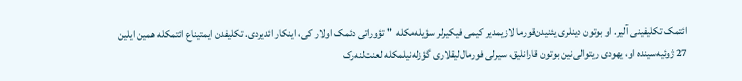ائتمک تکلیفینی آلیر. او بوتون دینلری یئنیدن‌قورما لازیمدیر کیمی فیکیرلر سؤیله‌مکله  " تؤوراتی دئمک اولار کی، اینکار ائدیردی. تکلیفدن ایمتیناع ائتمکله همین ایلین 27 ژوئیه‌سینده او، یهودی ریتوالی‌نین بوتون قارانلیق، سیرلی فورمال‌لیقلاری گؤزله‌نیلمکله لعنت‌لنه‌رک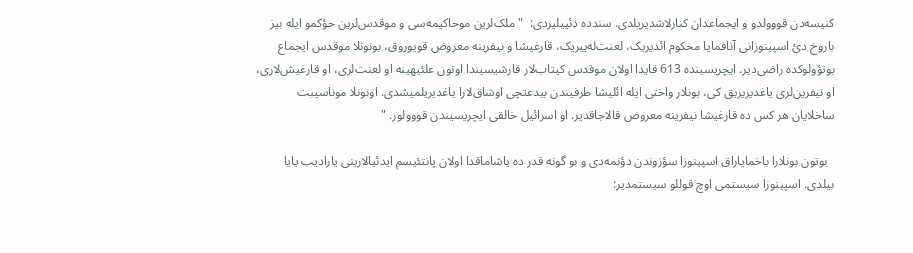کنیسه‌دن قووولدو و ایجماعدان کنارلاشدیریلدی. سندده دئییلیردی:  " ملک‌لرین موحاکیمه‌سی و موقدس‌لرین حؤکمو ایله بیز باروخ دئ اسپینوزانی آنافمایا محکوم ائدیریک، لعنت‌له‌ییریک، قارغیشا و نیفرینه معروض قویوروق، بونونلا موقدس ایجماع بوتؤولوکده راضی‌دیر. ایچریسینده 613 قایدا اولان موقدس کیتاب‌لار قارشیسیندا اونون علئیهینه او لعنت‌لری، او قارغیش‌لاری، او نیفرین‌لری یاغدیریریق کی، بونلار واختی ایله ائلیشا طرفیندن بیدعتچی اوشاق‌لارا یاغدیریلمیشدی. اونونلا موناسیبت ساخلایان هر کس ده قارغیشا نیفرینه معروض قالاجاقدیر. او اسرائیل خالقی ایچریسیندن قووولور. "

  بوتون بونلارا باخمایاراق اسپینوزا سؤزوندن دؤنمه‌دی و بو گونه قدر ده یاشاماقدا اولان پانتئیسم ایدئیالارینی یارادیب یایا بیلدی. اسپینوزا سیستمی اوچ قوللو سیستمدیر: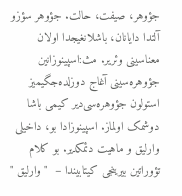جؤوهر، صیفت، حالت. جؤوهر سؤزو آلتدا دایانان، باشلانغیجدا اولان معناسینی وئریر. مث:ا‌سپینوزانین جؤوهره‌سینی آغاج دوزلده‌جگیمیز استولون جؤوهره‌سی‌دیر کیمی باشا دوشمک اولماز. اسپینوزادا بو، داخیلی وارلیق و ماهیت دئمکدیر. بو کلام تؤوراتین بیرینجی کیتابیندا –  "وارلیق "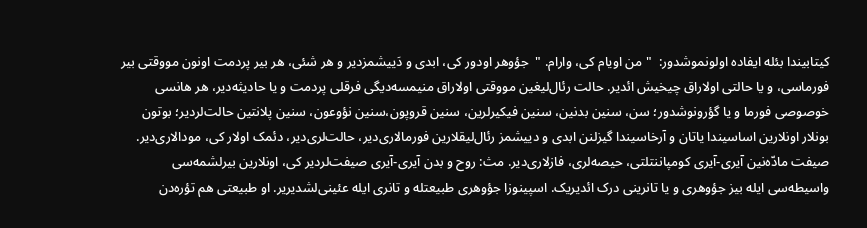کیتابیندا بئله ایفاده اولونموشدور:  "من اویام کی، وارام. "  جؤوهر اودور کی، ابدی و دَییشمزدیر و هر شئی، هر بیر پردمت اونون مووقتی بیر فورماسی، و یا حالتی اولاراق چیخیش ائدیر. حالت رئال‌لیغین مووقتی اولاراق منیمسه‌دیگی فرقلی پردمت و یا حادیثه‌دیر، هر هانسی خوصوصی فورما و یا گؤرونوشدور؛ سن، سنین بد‌نین، سنین فیکیرلرین، سنین قروپون،سنین نؤوعون، سنین پلانتین حالت‌لردیر؛ بوتون بونلار اونلارین اساسیندا یاتان و آرخاسیندا گیزلنن ابدی و دییشمز رئال‌لیقلارین فورمالار‌ی‌دیر، حالت‌لری‌دیر، دئمک اولار کی، مودالاری‌دیر. صیفت مادّه‌نین آیری-آیری کومپاننتلتی، حیصه‌لری، فازلاری‌دیر. مث: روح و بدن آیری-آیری صیفت‌لردیر کی، اونلارین بیرلشمه‌سی واسیطه‌سی ایله بیز جؤوهری و یا تانرینی درک ائدیریک. اسپینوزا جؤوهری طبیعتله و تانری ایله عئینی‌لشدیریر. او طبیعتی هم تؤره‌دن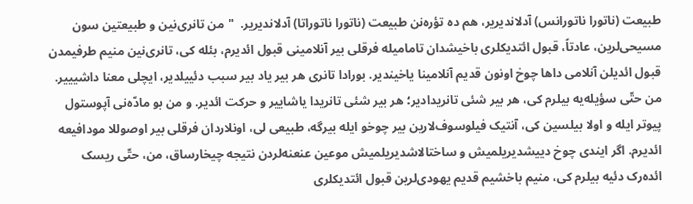طبیعت (ناتورا ناتورانس) آدلاندیریر، هم ده تؤره‌نن طبیعت (ناتورا ناتوراتا) آدلاندیریر.  "من تانری‌نین و طبیعتین سون مسیحی‌لرین، عادتاً، قبول ائتدیکلری باخیشدان تامامیله فرقلی بیر آنلامینی قبول ائدیرم، بئله کی، تانری‌نین منیم طرفیمدن قبول ائدیلن آنلامی داها چوخ اونون قدیم آنلامینا یاخیندیر. بورادا تانری هر بیر یاد بیر سبب دئییلدیر، ایچلی معنا داشیییر. من حتّی سؤیله‌یه بیلرم کی، هر بیر شئی تانریدادیر؛ هر بیر شئی تانریدا یاشاییر و حرکت ائدیر. و من بو مادّه‌نی آپوستول پیوتر ایله و اولا بیلسین کی، آنتیک فیلوسوف‌لارین بیر چوخو ایله بیرگه، طبیعی لی، اونلاردان فرقلی بیر اوصوللا مودافیعه ائدیرم. اگر ایندی چوخ دییشدیریلمیش و ساختالاشدیریلمیش موعین عنعنه‌لردن نتیجه چیخارساق، من، حتّی ریسک ائده‌رک دئیه بیلرم کی، منیم باخشیم قدیم یهودی‌لرین قبول ائتدیکلری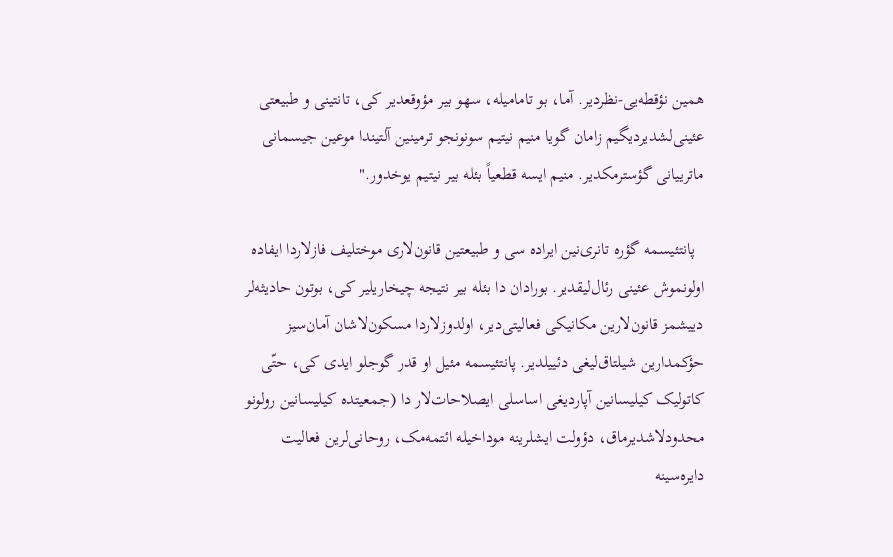همین نؤقطه‌یی-نظردیر. آما، بو تامامیله، سهو بیر مؤوقعدیر کی، تانتینی و طبیعتی عئینی‌لشدیردیگیم زامان گویا منیم نیتیم سونونجو ترمینین آلتیندا موعین جیسمانی ماترییانی گؤسترمکدیر. منیم ایسه قطعیاً بئله بیر نیتیم یوخدور."

  پانتئیسمه گؤره تانری‌نین ایراده سی و طبیعتین قانون‌لاری موختلیف فازلاردا ایفاده اولونموش عئینی رئال‌لیقدیر. بورادان دا بئله بیر نتیجه چیخاریلیر کی، بوتون حادیثه‌لر دییشمز قانون‌لارین مکانیکی فعالیتی‌دیر، اولدوزلاردا مسکون‌لاشان آمان‌سیز حؤکمدارین شیلتاق‌لیغی دئییلدیر. پانتئیسمه مئیل او قدر گوجلو ایدی کی، حتّی کاتولیک کیلیسا‌نین آپاردیغی اساسلی ایصلاحات‌لار دا (جمعیتده کیلیسا‌نین رولونو محدودلاشدیرماق، دؤولت ایشلرینه موداخیله ائتمه‌مک، روحانی‌لرین فعالیت دایره‌سینه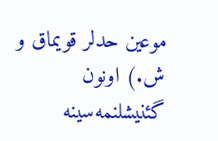موعین حدلر قویماق و ش.) اونون گئنیشلنمه‌سینه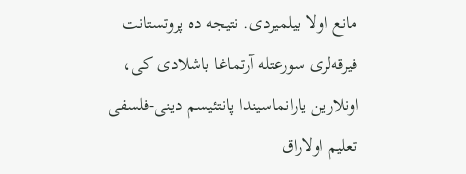مانع اولا بیلمیردی. نتیجه ده پروتستانت فیرقه‌لری سورعتله آرتماغا باشلادی کی، اونلارین یارانماسیندا پانتئیسم دینی-فلسفی تعلیم اولاراق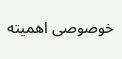خوصوصی اهمیته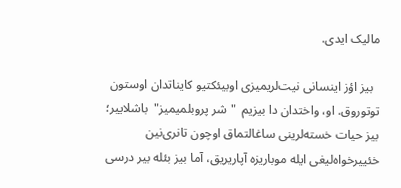مالیک ایدی.

  بیز اؤز اینسانی نیت‌لریمیزی اوبیئکتیو کایناتدان اوستون توتوروق. او، واختدان دا بیزیم  "شر پروبلمیمیز‌"  باشلاییر؛ بیز حیات خسته‌لرینی ساغالتماق اوچون تانری‌نین خئییرخواه‌لیغی ایله موباریزه آپاریریق، آما بیز بئله بیر درسی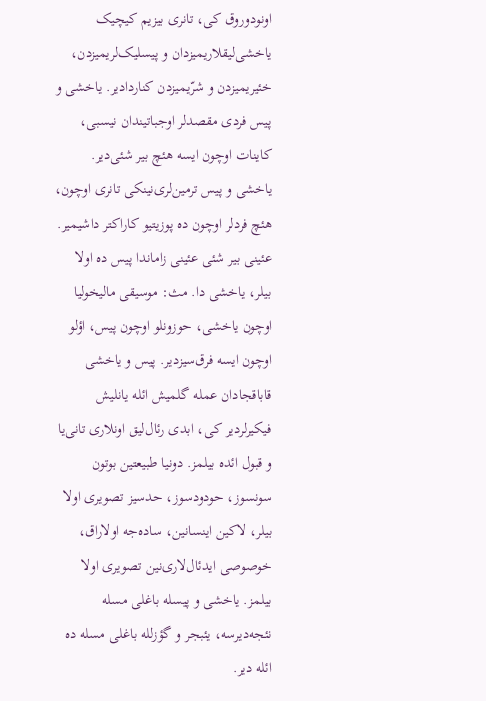اونودوروق کی، تانری بیزیم کیچیک یاخشی‌لیقلاریمیزدان و پیسلیک‌لریمیزدن، خئیریمیزدن و شرّیمیزدن کناردادیر. یاخشی و پیس فردی مقصدلر اوجباتیندان نیسبی، کاینات اوچون ایسه هئچ بیر شئی‌دیر. یاخشی و پیس ترمین‌لری‌نینکی تانری اوچون، هئچ فردلر اوچون ده پوزیتیو کاراکتر داشیمیر. عئینی بیر شئی عئینی زاماندا پیس ده اولا بیلر، یاخشی دا. مث: موسیقی مالیخولیا اوچون یاخشی، حوزونلو اوچون پیس، اؤلو اوچون ایسه فرق‌سیزدیر. پیس و یاخشی قاباقجادان عمله گلمیش ائله یانلیش فیکیرلردیر کی، ابدی رئال‌لیق اونلاری تانی‌یا و قبول ائده بیلمز. دونیا طبیعتین بوتون سونسوز، حودودسوز، حدسیز تصویری اولا بیلر، لاکین اینسانین، ساده‌جه اولاراق، خوصوصی ایدئال‌لاری‌نین تصویری اولا بیلمز. یاخشی و پیسله باغلی مسله نئجه‌دیرسه، یئبجر و گؤزلله باغلی مسله ده ائله دیر.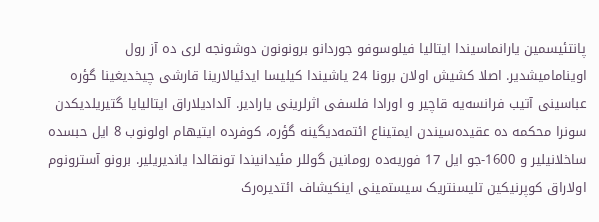پانتئیسمین یارانماسیندا ایتالیا فیلوسوفو جوردانو برونونون دوشونجه لری ده آز رول اوینامامیشدیر. اصلا کشیش اولان برونا 24 یاشیندا کیلیسا ایدئیالارینا قارشی چیخدیغینا گؤره عباسینی آتیب فرانسه‌یه قاچیر و اورادا فلسفی اثرلرینی یارادیر. آلدادیلاراق ایتالیایا گتیریلدیکدن سونرا محکمه ده عقیده‌سیندن ایمتیناع ائتمه‌دیگینه گؤره، کوفرده ایتیهام اولونوب 8 ایل حبسده ساخلانیلیر و 1600-جو ایل 17 فوریه‌ده رومانین گوللر مئیدانیندا تونقالدا یاندیریلیر. برونو آسترونوم اولاراق کوپرنیکین تلیسنتریک سیستمینی اینکیشاف ائتدیره‌رک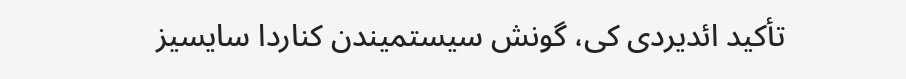تأکید ائدیردی کی، گونش سیستمیندن کناردا سایسیز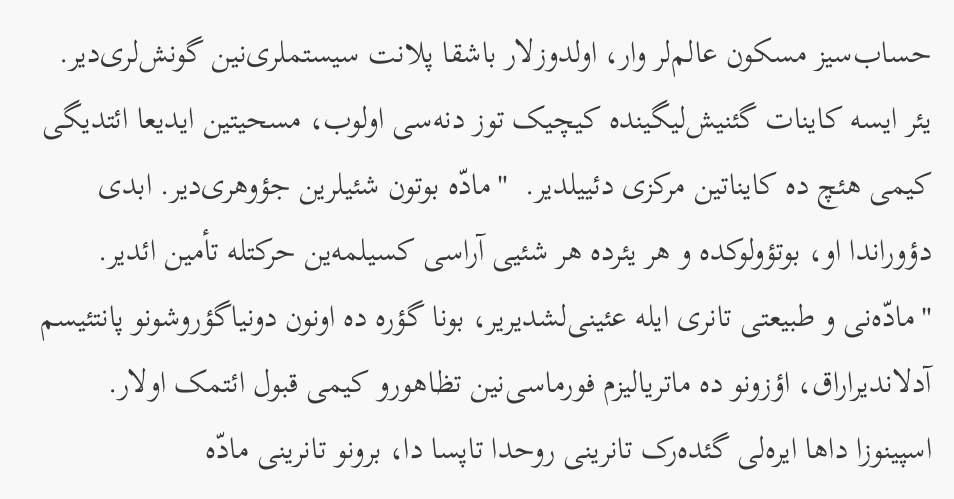حساب‌سیز مسکون عالم‌لر وار، اولدوزلار باشقا پلانت سیستملری‌نین گونش‌لری‌دیر. یئر ایسه کاینات گئنیش‌لیگینده کیچیک توز دنه‌سی اولوب، مسحیتین ایدیعا ائتدیگی کیمی هئچ ده کایناتین مرکزی دئییلدیر.  "مادّه بوتون شئیلرین جؤوهری‌دیر. ابدی دؤوراندا او، بوتؤولوکده و هر یئرده هر شئیی آراسی کسیلمه‌ین حرکتله تأمین ائدیر. "مادّه‌نی و طبیعتی تانری ایله عئینی‌لشدیریر، بونا گؤره ده اونون دونیاگؤروشونو پانتئیسم آدلاندیراراق، اؤزونو ده ماتریالیزم فورماسی‌نین تظاهورو کیمی قبول ائتمک اولار. اسپینوزا داها ایره‌لی گئده‌رک تانرینی روحدا تاپسا دا، برونو تانرینی مادّه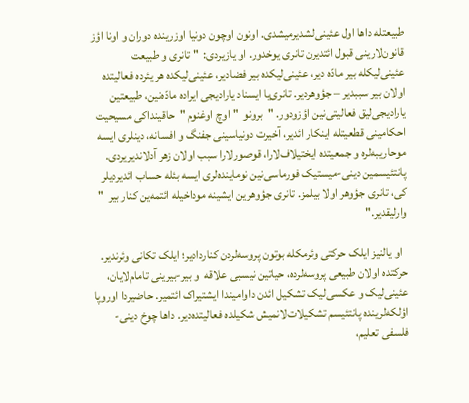طبیعتله داها اول عئینی‌لشدیرمیشدی. اونون اوچون دونیا اوزرینده دوران و اونا اؤز قانون‌لارینی قبول ائتدیرن تانری یوخدور. او یازیردی:  " تانری و طبیعت عئینی‌لیکله بیر مادّه دیر، عئینی‌لیکده بیر فضادیر، عئینی‌لیکده هر یئرده فعالیتده اولان بیر سببدیر – جؤوهردیر. تانری‌یا ایسناد یارادیجی ایراده مادّه‌نین، طبیعتین یارادیجی‌لیق فعالیتی‌نین اؤزودور. "  برونو  " اوچ اوغنوم "  حاقینداکی مسیحیت احکامینی قطعیتله اینکار ائدیر، آخیرت دونیاسینی جفنگ و افسانه، دینلری ایسه موحاریبه‌لره و جمعیتده ایختیلاف‌لارا، قوصورلارا سبب اولان زهر آدلاندیریردی. پانتئیسمین دینی-میستیک فورماسی‌نین نوماینده‌لری ایسه بئله حساب ائدیردیلر کی، تانری جؤوهر اولا بیلمز. تانری جؤوهرین ایشینه موداخیله ائتمه‌ین کنار بیر  " وارلیقدیر."

  او یالنیز ایلک حرکتی وئرمکله بوتون پروسه‌لردن کناردادیر؛ ایلک تکانی وئرندیر. حرکتده اولان طبیعی پروسه‌لرده، حیاتین نیسبی علاقه  و بیر-بیرینی تامام‌لایان، عئینی‌لیک و عکسی‌لیک تشکیل ائدن داوامیندا ایشتیراک ائتمیر. حاضیردا اوروپا اؤلکه‌لرینده پانتئیسم تشکیلات‌لانمیش شکیلده فعالیتده‌دیر. داها چوخ دینی-فلسفی تعلیم،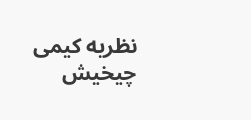نظریه کیمی چیخیش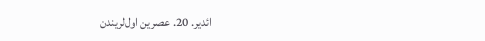ائدیر. 20. عصرین اول‌لریندن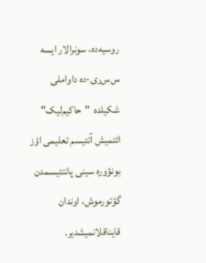روسیه‌ده، سونرالار ایسه س‌س‌ری-ده داواملی شکیلده  "حاکیم‌لیک‌"  ائتمیش آتئیسم تعلیمی اؤز بونؤوره سینی پانتئیسمدن گؤتورموش، اوندان قایناقلانمیشدیر.